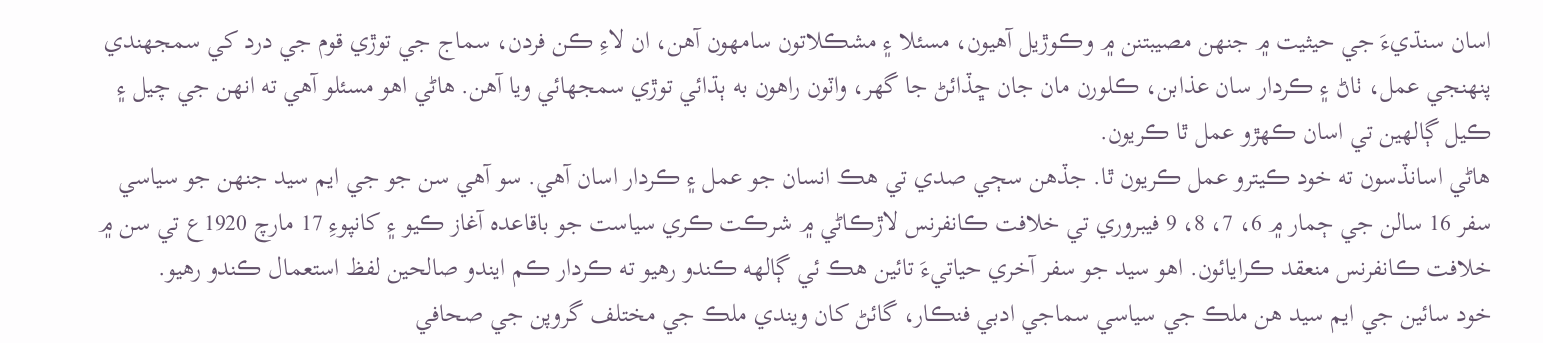اسان سنڌيءَ جي حيثيت ۾ جنهن مصيبتنن ۾ وڪوڙيل آهيون، مسئلا ۽ مشڪلاتون سامهون آهن، ان لاءِ ڪن فردن، سماج جي توڙي قوم جي درد کي سمجهندي پنهنجي عمل، ٺاڻ ۽ ڪردار سان عذابن، ڪلورن مان جان ڇڏائڻ جا گهر، واٽون راهون به ٻڌائي توڙي سمجهائي ويا آهن. هاڻي اهو مسئلو آهي ته انهن جي چيل ۽ ڪيل ڳالهين تي اسان ڪهڙو عمل ٿا ڪريون.
هاڻي اسانڏسون ته خود ڪيترو عمل ڪريون ٿا. جڏهن سڄي صدي تي هڪ انسان جو عمل ۽ ڪردار اسان آهي. سو آهي سن جو جي ايم سيد جنهن جو سياسي سفر 16 سالن جي ڄمار ۾ 6، 7، 8، 9 فيبروري تي خلافت ڪانفرنس لاڙڪاڻي ۾ شرڪت ڪري سياست جو باقاعده آغاز ڪيو ۽ کانپوءِ 17 مارچ 1920ع تي سن ۾ خلافت ڪانفرنس منعقد ڪرايائون. اهو سيد جو سفر آخري حياتيءَ تائين هڪ ئي ڳالهه ڪندو رهيو ته ڪردار ڪم ايندو صالحين لفظ استعمال ڪندو رهيو.
خود سائين جي ايم سيد هن ملڪ جي سياسي سماجي ادبي فنڪار، گائڻ کان ويندي ملڪ جي مختلف گروپن جي صحافي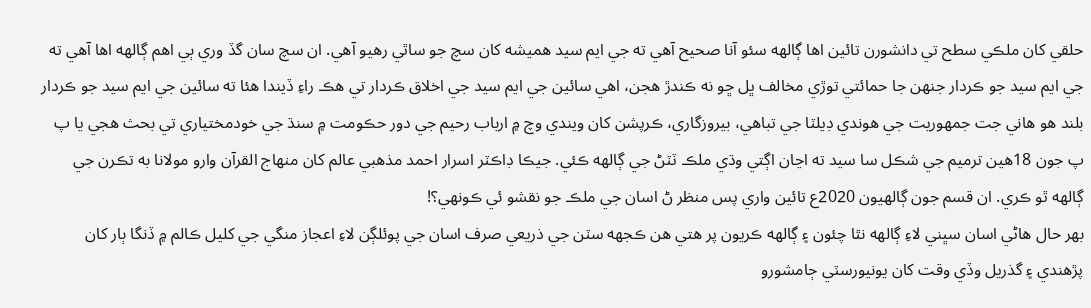حلقي کان ملڪي سطح تي دانشورن تائين اها ڳالهه سئو آنا صحيح آهي ته جي ايم سيد هميشه کان سچ جو ساٿي رهيو آهي. ان سچ سان گڏ وري ٻي اهم ڳالهه اها آهي ته جي ايم سيد جو ڪردار جنهن جا حمائتي توڙي مخالف ڀل ڇو نه ڪندڙ هجن، اهي سائين جي ايم سيد جي اخلاق ڪردار تي هڪ راءِ ڏيندا هئا ته سائين جي ايم سيد جو ڪردار بلند هو هاني جت جمهوريت جي هوندي ڊيلٽا جي تباهي، بيروزگاري، ڪرپشن کان ويندي وچ ۾ ارباب رحيم جي دور حڪومت ۾ سنڌ جي خودمختياري تي بحث هجي يا پ پ جون 18هين ترميم جي شڪل سا سيد ته اڃان اڳتي وڌي ملڪ ٽٽڻ جي ڳالهه ڪئي. جيڪا ڊاڪٽر اسرار احمد مذهبي عالم کان منهاج القرآن وارو مولانا به تڪرن جي ڳالهه ٿو ڪري. ان قسم جون ڳالهيون 2020ع تائين واري پس منظر ڻ اسان جي ملڪ جو نقشو ئي ڪونهي؟!
بهر حال هاڻي اسان سڀني لاءِ ڳالهه نٿا چئون ۽ ڳالهه ڪريون پر هتي هن ڪجهه سٽن جي ذريعي صرف اسان جي پوئلڳن لاءِ اعجاز منگي جي کليل ڪالم ۾ ڏنگا ٻار کان پڙهندي ۽ گذريل وڏي وقت کان يونيورسٽي ڄامشورو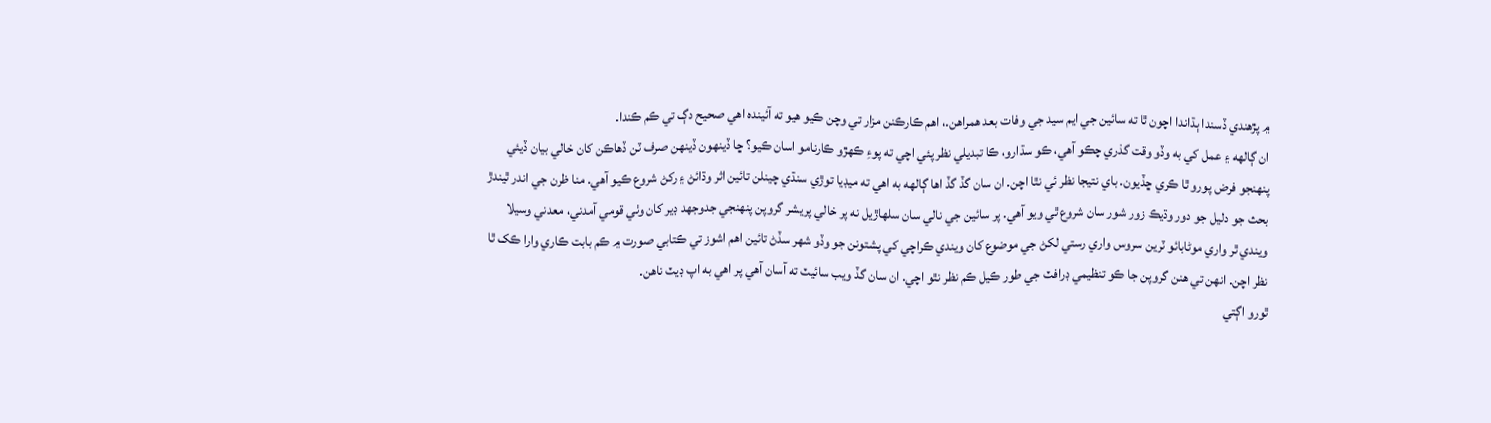۾ پڙهندي ڏسندا ٻڌاندا اچون ٿا ته سائين جي ايم سيد جي وفات بعد همراهن.، اهم ڪارڪنن مزار تي وچن ڪيو هيو ته آئينده اهي صحيح دڳ تي ڪم ڪندا.
ان ڳالهه ۽ عمل کي به وڏو وقت گذري چڪو آهي، ڪو سڌارو، ڪا تبديلي نظر پئي اچي ته پوءِ ڪهڙو ڪارنامو اسان ڪيو؟ ڇا ڏينهون ڏينهن صرف ٽن ڏهاڪن کان خالي بيان ڏيئي پنهنجو فرض پورو ٿا ڪري ڇڏيون. باي نتيجا نظر ئي نٿا اچن. ان سان گڏ گڏ اها ڳالهه به اهي ته ميڊيا توڙي سنڌي چينلن تائين اثر وڌائڻ ۽ رکڻ شروع ڪيو آهي. منا ظرن جي اندر ٿيندڙ بحث جو دليل جو دور وڌيڪ زور شور سان شروع ٿي ويو آهي. پر سائين جي نالي سان سلهاڙيل نه پر خالي پريشر گروپن پنهنجي جدوجهد ڊير کان وٺي قومي آمدني، معدني وسيلا ويندي ٿر واري موڻابائو ٽرين سروس واري رستي لکڻ جي موضوع کان ويندي ڪراچي کي پشتونن جو وڏو شهر سڏڻ تائين اهم اشوز تي ڪتابي صورت ۾ ڪم بابت ڪاري وارا ڪک ٿا نظر اچن. انهن تي هنن گروپن جا ڪو تنظيمي ڊرافٽ جي طور ڪيل ڪم نظر نٿو اچي. ان سان گڏ ويب سائيٽ ته آسان آهي پر اهي به اپ ڊيٽ ناهن.
ٿورو اڳتي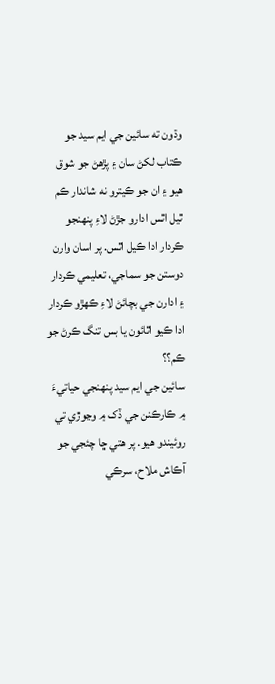وڌون ته سائين جي ايم سيد جو ڪتاب لکڻ سان ۽ پڙهڻ جو شوق هيو ۽ ان جو ڪيترو نه شاندار ڪم ٿيل اٿس ادارو جڙڻ لاءِ پنهنجو ڪردار ادا ڪيل اٿس. پر اسان وارن دوستن جو سماجي، تعليمي ڪردار ۽ ادارن جي بچائڻ لاءِ ڪهڙو ڪردار ادا ڪيو اٿائون يا بس تنگ ڪرڻ جو ڪم؟؟
سائين جي ايم سيد پنهنجي حياتيءَ ۾ ڪارڪنن جي ڏک ۾ وڃوڙي تي روئيندو هيو. پر هتي ڇا چئجي جو آڪاش ملاح، سرڪي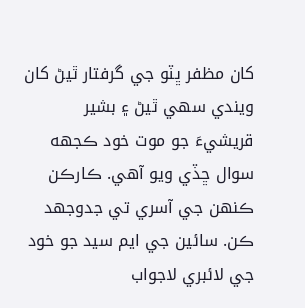کان مظفر ڀٽو جي گرفتار ٿيڻ کان ويندي سهي ٿيڻ ۽ بشير قريشيءَ جو موت خود ڪجهه سوال ڇڏي ويو آهي. ڪارڪن ڪنهن جي آسري تي جدوجهد ڪن. سائين جي ايم سيد جو خود جي لائبري لاجواب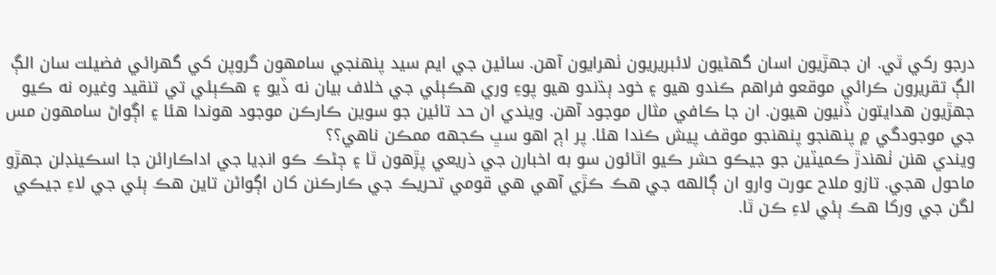درجو رکي ٿي. ان جهڙيون اسان گهڻيون لائبريريون ٺهرايون آهن. سائين جي ايم سيد پنهنجي سامهون گروپن کي گهرائي فضيلت سان الڳ الڳ تقريرون ڪرائي موقعو فراهم ڪندو هيو ۽ خود ٻڌندو هيو پوءِ وري هڪٻئي جي خلاف بيان نه ڏيو ۽ هڪٻئي تي تنقيد وغيره نه ڪيو جهڙيون هدايتون ڏنيون هيون. ان جا ڪافي مثال موجود آهن. ويندي ان حد تائين جو سوين ڪارڪن موجود هوندا هئا ۽ اڳواڻ سامهون مس جي موجودگي ۾ پنهنجو پنهنجو موقف پيش ڪندا هئا. پر اڄ اهو سڀ ڪجهه ممڪن ناهي؟؟
ويندي هنن ٺهندڙ ڪميٽين جو جيڪو حشر ڪيو اٿائون سو به اخبارن جي ذريعي پڙهون ٿا ۽ ڄڻڪ ڪو انڊيا جي اداڪارائن جا اسڪينڊلن جهڙو ماحول هجي. تازو ملاح عورت وارو ان ڳالهه جي هڪ ڪڙي آهي هي قومي تحريڪ جي ڪارڪنن کان اڳواڻن تاين هڪ ٻئي جي لاءِ جيڪي لگن جي ورکا هڪ ٻئي لاءِ ڪن ٿا.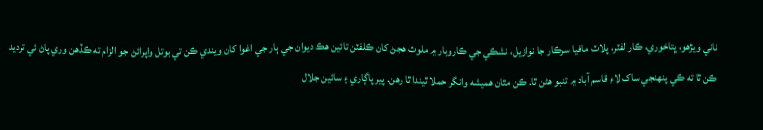ناني ويڙهو، ڀتاخوري، ڪار لفٽر، پلاٽ مافيا سرڪار جا نوازيل، نشڪي جي ڪاروبار ۾ ملوث هجڻ کان ڪلفٽن تائين هڪ ديوان جي ٻار جي اغوا کان ويندي ڪن تي بوتل واپرائڻ جو الزام ته ڪڏهن وري پاڻ ئي ترديد ڪن ٿا ته ڪي پنهنجي ساک لاءِ قاسم آباد ۾ تنبو هڻن ٿا. ڪن مٿان هميشه وانگر حملا ٿيندا ٿا رهن. پير پاڳاري ۽ سائين جلال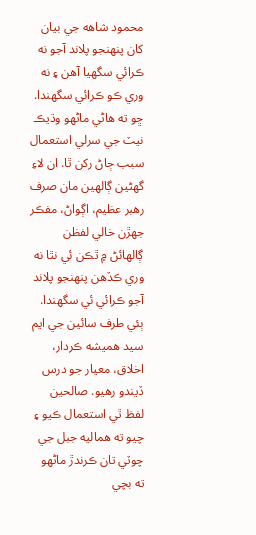محمود شاهه جي بيان کان پنهنجو پلاند آجو نه ڪرائي سگهيا آهن ۽ نه وري ڪو ڪرائي سگهندا. ڇو ته هاڻي ماڻهو وڌيڪ نيٽ جي سرلي استعمال سبب ڄاڻ رکن ٿا. ان لاءِ گهڻين ڳالهين مان صرف رهبر عظيم، اڳواڻ، مفڪر جهڙن خالي لفظن ڳالهائڻ ۾ ٿڪن ئي نٿا نه وري ڪڏهن پنهنجو پلاند آجو ڪرائي ئي سگهندا.
ٻئي طرف سائين جي ايم سيد هميشه ڪردار، اخلاق، معيار جو درس ڏيندو رهيو. صالحين لفظ ٿي استعمال ڪيو ۽ چيو ته هماليه جبل جي چوٽي تان ڪرندڙ ماڻهو ته بچي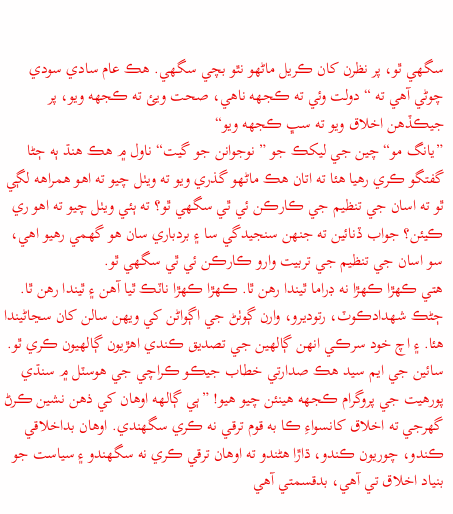سگهي ٿو، پر نظرن کان ڪريل ماڻهو نٿو بچي سگهي. هڪ عام سادي سودي چوڻي آهي ته “دولت وئي ته ڪجهه ناهي، صحت ويئ ته ڪجهه ويو، پر جيڪڏهن اخلاق ويو ته سڀ ڪجهه ويو“
”يانگ مو“ چين جي ليکڪ جو ” نوجوانن جو گيت“ ناول ۾ هڪ هنڌ ٻه ڄڻا گفتگو ڪري رهيا هئا ته اتان هڪ ماڻهو گذري ويو ته ويٺل چيو ته اهو همراهه لڳي ٿو ته اسان جي تنظيم جي ڪارڪن ئي ٿي سگهي ٿو؟ ته ٻئي ويٺل چيو ته اهو ري ڪيئن؟ جواب ڏنائين ته جنهن سنجيدگي سا ۽ بردباري سان هو گهمي رهيو اهي، سو اسان جي تنظيم جي تربيت وارو ڪارڪن ئي ٿي سگهي ٿو.
هتي ڪهڙا ڪهڙا نه ڊراما ٿيندا رهن ٿا. ڪهڙا ڪهڙا ناٽڪ ٿيا آهن ۽ ٿيندا رهن ٿا. ڄڻڪ شهدادڪوٽ، رتوديرو، وارن ڳوٺڻ جي اڳواڻن کي ويهن سالن کان سڃاڻيندا هئا. ۽ اچ خود سرڪي انهن ڳالهين جي تصديق ڪندي اهڙيون ڳالهيون ڪري ٿو.
سائين جي ايم سيد هڪ صدارتي خطاب جيڪو ڪراچي جي هوسٽل ۾ سنڌي پورهيت جي پروگرام ڪجهه هينئن چيو هيو! ”ٻي ڳالهه اوهان کي ذهن نشين ڪرڻ گهرجي ته اخلاق کانسواءِ ڪا به قوم ترقي نه ڪري سگهندي. اوهان بداخلاقي ڪندو، چوريون ڪندو، ڌاڙا هڻندو ته اوهان ترقي ڪري نه سگهندو ۽ سياست جو بنياد اخلاق تي آهي، بدقسمتي آهي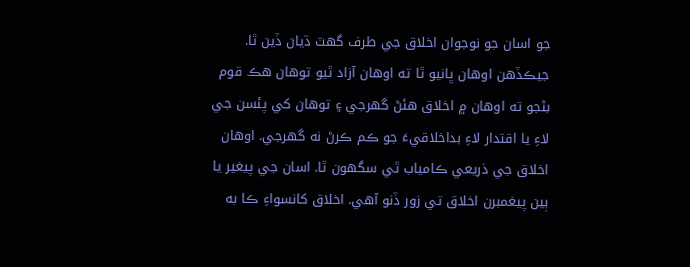جو اسان جو نوجوان اخلاق جي طرف گهٽ ڌيان ڏين ٿا. جيڪڏهن اوهان ڀانيو ٿا ته اوهان آزاد ٿيو توهان هڪ قوم بڻجو ته اوهان ۾ اخلاق هئڻ گهرجي ۽ توهان کي پئسن جي لاءِ يا اقتدار لاءِ بداخلاقيءَ جو ڪم ڪرڻ نه گهرجي. اوهان اخلاق جي ذريعي ڪامياب ٿي سگهون ٿا. اسان جي پيغير يا ٻين پيغمبرن اخلاق تي زور ڏنو آهي. اخلاق کانسواءِ ڪا به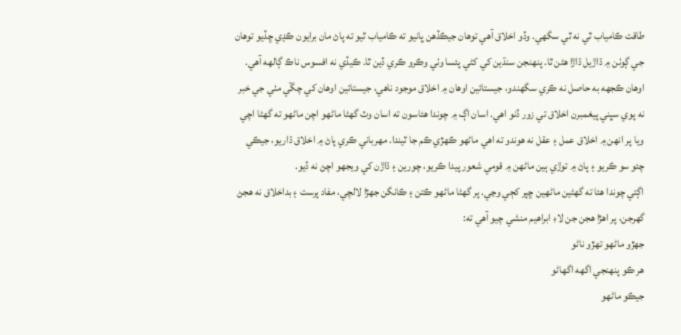طاقت ڪامياب ٿي نه ٿي سگهي. وڏو اخلاق آهي توهان جيڪڏهن ڀانيو ته ڪامياب ٿيو ته پاڻ مان برايون ڪڍي ڇڏيو توهان جي ڳوٺن ۾ ڌاڙيل ڌاڙا هڻن ٿا. پنهنجن سنڌين کي کڻي پئسا وٺي وڪرو ڪري ڏين ٿا. ڪيڏي نه افسوس ناڪ ڳالهه آهي.
اوهان ڪجهه به حاصل نه ڪري سگهندو، جيستائين اوهان ۾ اخلاق موجود ناهي، جيستائين اوهان کي چڱي مٺي جي خبر نه پوي سڀني پيغمبرن اخلاق تي زور ڏنو اهي. اسان اڳ ۾ چوندا هئاسون ته اسان وٽ گهڻا ماڻهو اچن ماڻهو ته گهڻا اچي ويا پر انهن ۾ اخلاق عمل ۽ عقل نه هوندو ته اهي ماڻهو ڪهڙي ڪم جا ٿيندا. مهرباني ڪري پاڻ ۾ اخلاق ڌاريو، جيڪي چئو سو ڪريو ۽ پاڻ ۾ توڙي ٻين ماڻهن ۾ قومي شعور پيدا ڪريو، چورين ۽ ڌاڙن کي ويجهو اچڻ نه ڏيو.
اڳتي چوندا هئا ته گهڻين ماڻهين ڇپر کڄي وڃي. پر گهڻا ماڻهو ڪتن ۽ ڪانگن جهڙا لالچي، مفاد پرست ۽ بداخلاق نه هجڻ گهرجن، پر اهڙا هجن جن لاءِ ابراهيم منشي چيو آهي ته:
جهڙو ماڻهو تهڙو ناڻو
هر ڪو پنهنجي اگهه اگهاڻو
جيڪو ماڻهو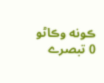ڪونه وڪاڻو
0 تبصرے